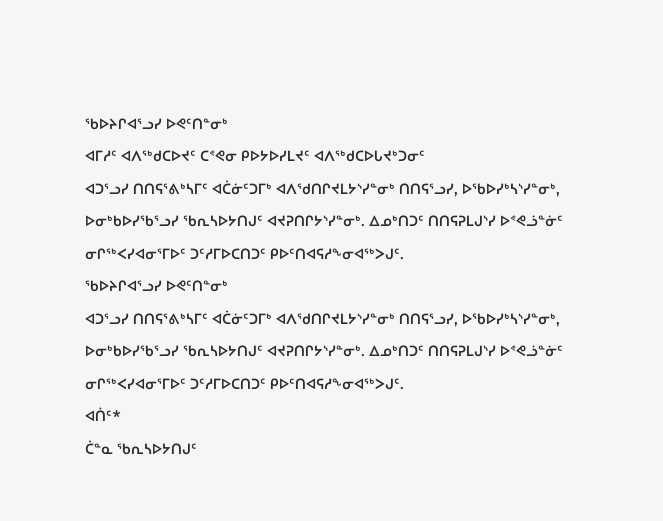ᖃᐅᔨᒋᐊᕐᓗᓯ ᐅᕙᑦᑎᓐᓂᒃ
ᐊᒥᓱᑦ ᐊᐱᖅᑯᑕᐅᔪᑦ ᑕᕝᕙᓂ ᑭᐅᔭᐅᓯᒪᔪᑦ ᐊᐱᖅᑯᑕᐅᒐᔪᒃᑐᓂᑦ
ᐊᑐᕐᓗᓯ ᑎᑎᕋᕐᕕᒃᓴᒥᑦ ᐊᑖᓃᑦᑐᒥᒃ ᐊᐱᖁᑎᒋᔪᒪᔭᔅᓯᓐᓂᒃ ᑎᑎᕋᕐᓗᓯ, ᐅᖃᐅᓯᒃᓴᔅᓯᓐᓂᒃ,
ᐅᓂᒃᑲᐅᓯᖃᕐᓗᓯ ᖃᕆᓴᐅᔭᑎᒍᑦ ᐊᔪᕈᑎᒋᔭᔅᓯᓐᓂᒃ. ᐃᓄᒃᑎᑐᑦ ᑎᑎᕋᕈᒪᒍᔅᓯ ᐅᕝᕙᓘᓐᓃᑦ
ᓂᒋᖅᐸᓯᐊᓂᕐᒥᐅᑦ ᑐᑦᓱᒥᐅᑕᑎᑐᑦ ᑭᐅᑦᑎᐊᕋᓱᖕᓂᐊᖅᐳᒍᑦ.
ᖃᐅᔨᒋᐊᕐᓗᓯ ᐅᕙᑦᑎᓐᓂᒃ
ᐊᑐᕐᓗᓯ ᑎᑎᕋᕐᕕᒃᓴᒥᑦ ᐊᑖᓃᑦᑐᒥᒃ ᐊᐱᖁᑎᒋᔪᒪᔭᔅᓯᓐᓂᒃ ᑎᑎᕋᕐᓗᓯ, ᐅᖃᐅᓯᒃᓴᔅᓯᓐᓂᒃ, ᐅᓂᒃᑲᐅᓯᖃᕐᓗᓯ ᖃᕆᓴᐅᔭᑎᒍᑦ ᐊᔪᕈᑎᒋᔭᔅᓯᓐᓂᒃ. ᐃᓄᒃᑎᑐᑦ ᑎᑎᕋᕈᒪᒍᔅᓯ ᐅᕝᕙᓘᓐᓃᑦ ᓂᒋᖅᐸᓯᐊᓂᕐᒥᐅᑦ ᑐᑦᓱᒥᐅᑕᑎᑐᑦ ᑭᐅᑦᑎᐊᕋᓱᖕᓂᐊᖅᐳᒍᑦ.
ᐊᑏᑦ*
ᑖᓐᓇ ᖃᕆᓴᐅᔭᑎᒍᑦ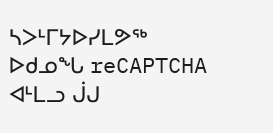ᓴᐳᒻᒥᔭᐅᓯᒪᕗᖅ ᐅᑯᓄᖓ reCAPTCHA ᐊᒻᒪᓗ ᒎᒍ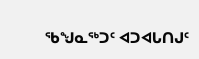ᖃᖑᓇᖅᑐᑦ ᐊᑐᐊᒐᑎᒍᑦ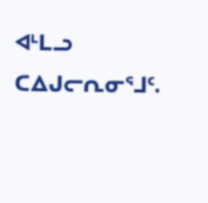ᐊᒻᒪᓗ ᑕᐃᒍᓕᕆᓂᕐᒧᑦ.